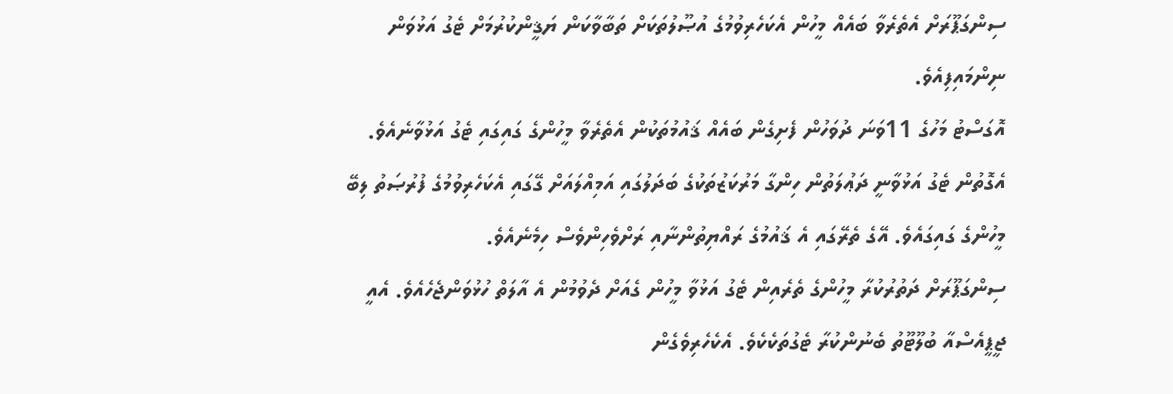ސިންގަޕޫރަށް އެތެރެވާ ބައެއް މީހުން އެކަހެރިވުމުގެ އުޞޫލުތަކަށް ތަބާވާކަން ޔަޤީންކުރުމަށް ޓެގު އަޅުވަން ނިންމައިފިއެވެ.
އޮގަސްޓު މަހުގެ 11ވަނަ ދުވަހުން ފެށިގެން ބައެއް ޤައުމުތަކުން އެތެރެވާ މީހުންގެ ގައިގައި ޓެގު އަޅުވާނެއެވެ. އެގޮތުން ޓެގު އަޅުވާނީ ދަޢުލަތުން ހިންގާ މަރުކަޒުތަކުގެ ބަދަލުގައި އަމިއްލައަށް ގޭގައި އެކަހެރިވުމުގެ ފުރުޞަތު ލިބޭ މީހުންގެ ގައިގައެވެ. އޭގެ ތެރޭގައި އެ ޤައުމުގެ ރައްޔިތުންނާއި ރަށްވެހިންވެސް ހިމެނެއެވެ.
ސިންގަޕޫރަށް ދަތުރުކުރާ މީހުންގެ ތެރެއިން ޓެގު އަޅުވާ މީހުން ގެއަށް ދެވުމުން އެ އާލަތް ހުޅުވަންޖެހެއެވެ. އެއީ ޖީޕީއެސްއާ ބުލޫޓޫތު ބެނުންކުރާ ޓެގުތަކެކެވެ. އެކެހެރިވެގެން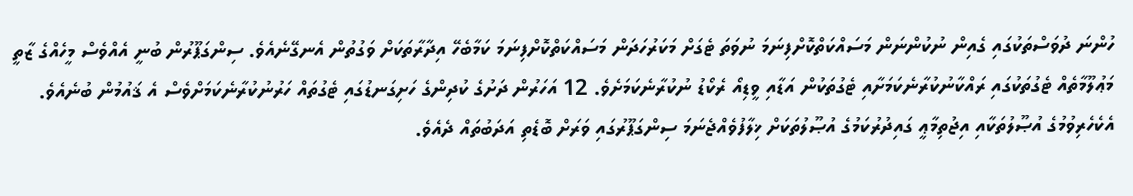ހުންނަ ދުވަސްތަކުގައި ގެއިން ނުކުންނަން މަސައްކަތްކޮށްފިނަމަ ނުވަތަ ޓެގަށް މަކަރުހަދަން މަސައްކަތްކޮށްފިނަމަ ކަމާބެހޭ އިދާރާތަކަށް ވަގުތުން އެނގޭނެއެވެ. ސިންގަޕޫރުން ބުނީ އެއްވެސް މީހެއްގެ ޒާތީ މަޢުލޫމާތެއް ޓެގުތަކުގައި ރައްކާނުކުރާނެކަމަށާއި ޓެގުތަކުން އަޑާއި ވީޑިއޯ ރެކޯޑު ނުކުރާނެކަމަށެވެ. 12 އަހަރުން ދަށުގެ ކުދިންގެ ހަށިގަނޑުގައި ޓެގުތައް ހަރުނުކުރާނެކަމަށްވެސް އެ ޤައުމުން ބުނެއެވެ.
އެކެހެރިވުމުގެ އުޞޫލުތަކާއި އިޖުތިމާޢީ ގައިދުރުކަމުގެ އުޞޫލުތަކަށް ޚިލާފުވެއްޖެނަމަ ސިންގަޕޫރުގައި ވަރަށް ބޮޑެތި އަދަބުތައް ދެއެވެ.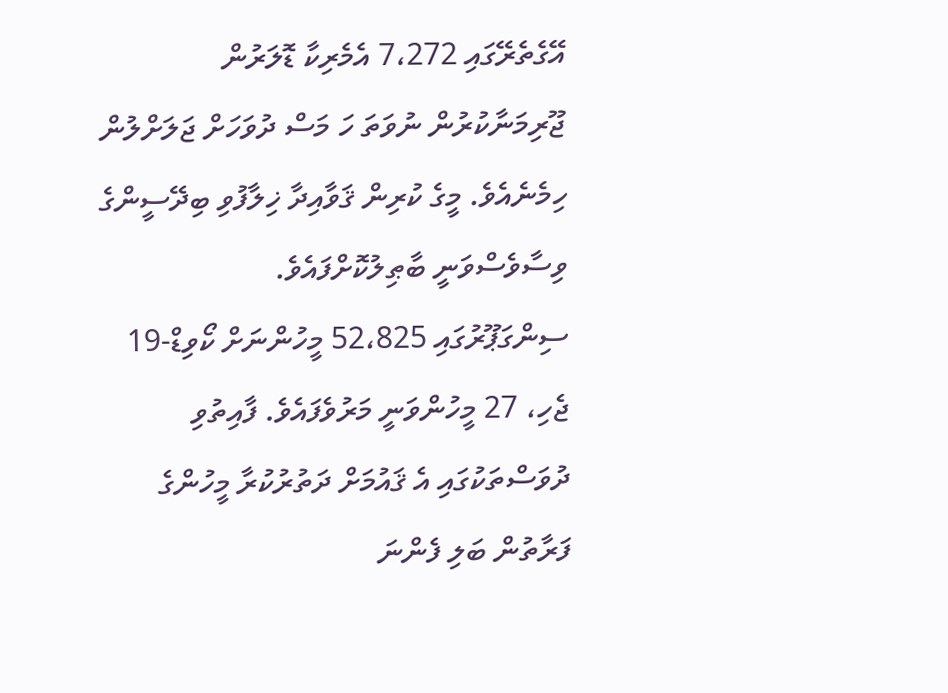އޭގެތެރޭގައި 7،272 އެމެރިކާ ޑޮލަރުން ޖޫރިމަނާކުރުން ނުވަތަ ހަ މަސް ދުވަހަށް ޖަލަށްލުން ހިމެނެއެވެ. މީގެ ކުރިން ޤަވާއިދާ ޚިލާފުވި ބިދޭސީންގެ ވިސާވެސްވަނީ ބާޠިލުކޮށްފައެވެ.
ސިންގަޕޫރުގައި 52،825 މީހުންނަށް ކޯވިޑް-19 ޖެހި، 27 މީހުންވަނީ މަރުވެފައެވެ. ފާއިތުވި ދުވަސްތަކުގައި އެ ޤައުމަށް ދަތުރުކުރާ މީހުންގެ ފަރާތުން ބަލި ފެންނަ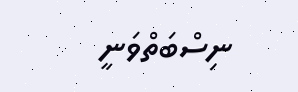ނިސްބަތްވަނީ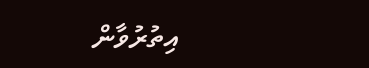އިތުރުވާން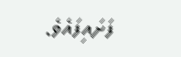ފަށައިފައެވެ.